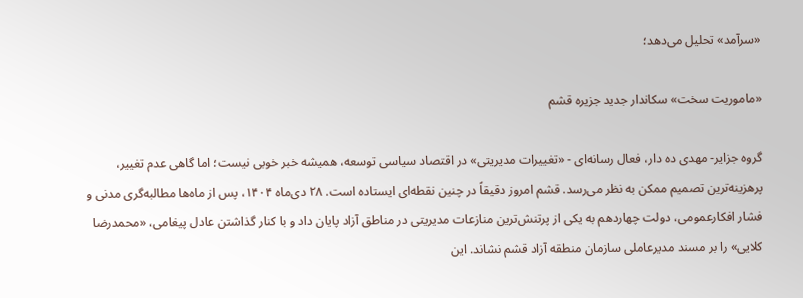«سرآمد» تحلیل می‌دهد؛

«ماموریت سخت» سکاندار جدید جزیره قشم

گروه جزایر- مهدی ده دار، فعال رسانه‌ای - «تغییرات مدیریتی» در اقتصاد سیاسی توسعه، همیشه خبر خوبی نیست؛ اما گاهی عدم تغییر، پرهزینه‌ترین تصمیم ممکن به نظر می‌رسد. قشم امروز دقیقاً در چنین نقطه‌ای ایستاده است. ۲۸ دی‌ماه ۱۴۰۴، پس از ماه‌ها مطالبه‌گری مدنی و فشار افکارعمومی، دولت چهاردهم به یکی از پرتنش‌ترین منازعات مدیریتی در مناطق آزاد پایان داد و با کنار گذاشتن عادل پیغامی، «محمدرضا کلایی» را بر مسند مدیرعاملی سازمان منطقه آزاد قشم نشاند. این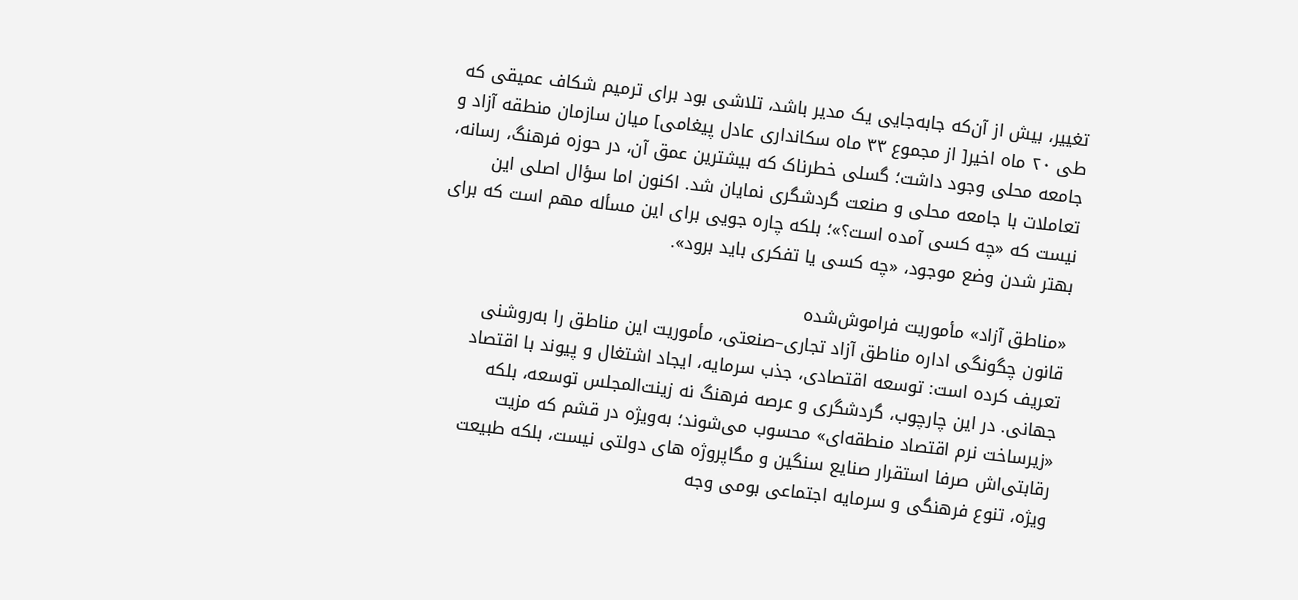تغییر، بیش از آن‌که جابه‌جایی یک مدیر باشد، تلاشی بود برای ترمیم شکاف عمیقی که طی ۲۰ ماه اخیر[ از مجموع ۳۳ ماه سکانداری عادل پیغامی] میان سازمان منطقه آزاد و جامعه محلی وجود داشت؛ گسلی خطرناک که بیشترین عمق آن، در حوزه فرهنگ، رسانه، تعاملات با جامعه محلی و صنعت گردشگری نمایان شد. اکنون اما سؤال اصلی این نیست که «چه کسی آمده است؟»؛ بلکه چاره جویی برای این مسأله مهم است که برای بهتر شدن وضع موجود، «چه کسی یا تفکری باید برود».

«مناطق آزاد» مأموریت فراموش‌شده
قانون چگونگی اداره مناطق آزاد تجاری–صنعتی، مأموریت این مناطق را به‌روشنی تعریف کرده است: توسعه اقتصادی، جذب سرمایه، ایجاد اشتغال و پیوند با اقتصاد جهانی. در این چارچوب، گردشگری و عرصه فرهنگ نه زینت‌المجلس توسعه، بلکه «زیرساخت نرم اقتصاد منطقه‌ای» محسوب می‌شوند؛ به‌ویژه در قشم که مزیت رقابتی‌اش صرفا استقرار صنایع سنگین و مگاپروژه های دولتی نیست، بلکه طبیعت ویژه، تنوع فرهنگی و سرمایه اجتماعی بومی وجه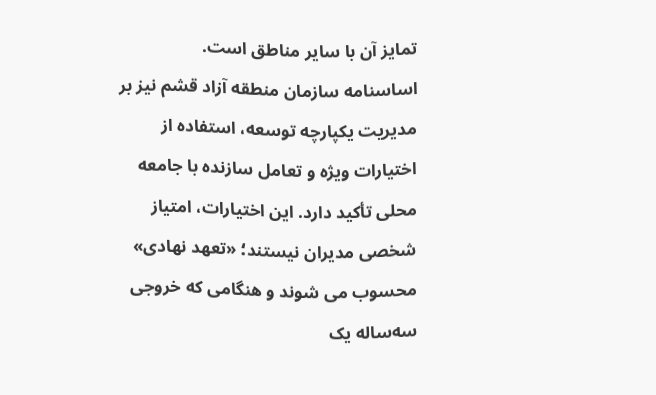تمایز آن با سایر مناطق است.
اساسنامه سازمان منطقه آزاد قشم نیز بر مدیریت یکپارچه توسعه، استفاده از اختیارات ویژه و تعامل سازنده با جامعه محلی تأکید دارد. این اختیارات، امتیاز شخصی مدیران نیستند؛ «تعهد نهادی‌» محسوب می شوند و هنگامی که خروجی سه‌ساله یک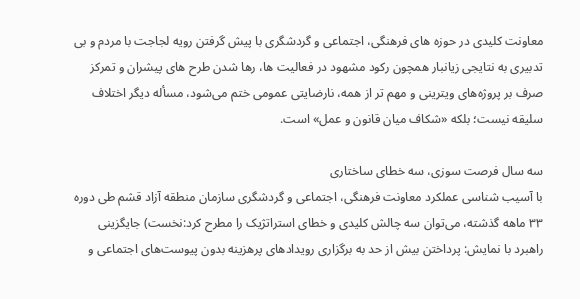معاونت کلیدی در حوزه های فرهنگی، اجتماعی و گردشگری با پیش گرفتن رویه لجاجت با مردم و بی تدبیری به نتایجی زیانبار همچون رکود مشهود در فعالیت ها، رها شدن طرح های پیشران و تمرکز صرف بر پروژه‌های ویترینی و مهم تر از همه، نارضایتی عمومی ختم می‌شود، مسأله دیگر اختلاف سلیقه نیست؛ بلکه «شکاف میان قانون و عمل» است.

سه سال فرصت سوزی، سه خطای ساختاری
با آسیب شناسی عملکرد معاونت فرهنگی، اجتماعی و گردشگری سازمان منطقه آزاد قشم طی دوره ۳۳ ماهه گذشته، می‌توان سه چالش کلیدی و خطای استراتژیک را مطرح کرد:نخست) جایگزینی راهبرد با نمایش: پرداختن بیش از حد به برگزاری رویدادهای پرهزینه بدون پیوست‌های اجتماعی و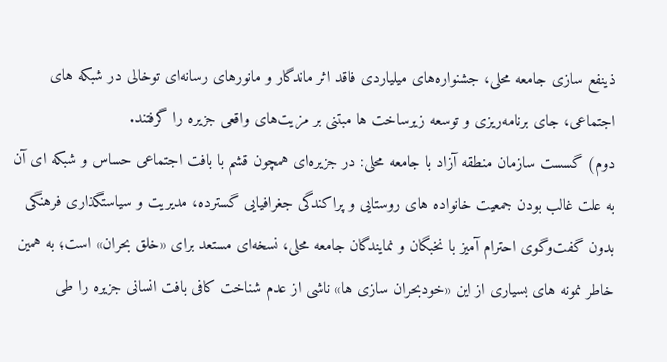ذینفع سازی جامعه محلی، جشنواره‌های میلیاردی فاقد اثر ماندگار و مانورهای رسانه‌ای توخالی در شبکه های اجتماعی، جای برنامه‌ریزی و توسعه زیرساخت ها مبتنی بر مزیت‌های واقعی جزیره را گرفتند.
دوم) گسست سازمان منطقه آزاد با جامعه محلی: در جزیره‌ای همچون قشم با بافت اجتماعی حساس و شبکه ای آن به علت غالب بودن جمعیت خانواده های روستایی و پراکندگی جغرافیایی گسترده، مدیریت و سیاستگذاری فرهنگی بدون گفت‌وگوی احترام آمیز با نخبگان و نمایندگان جامعه محلی، نسخه‌ای مستعد برای «خلق بحران» است؛ به همین خاطر نمونه های بسیاری از این «خودبحران سازی ها» ناشی از عدم شناخت کافی بافت انسانی جزیره را طی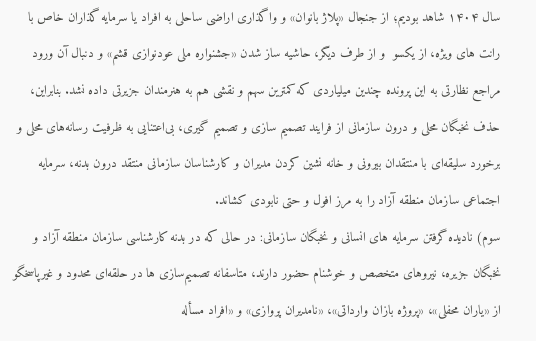سال ۱۴۰۴ شاهد بودیم؛ از جنجال «پلاژ بانوان» و واگذاری اراضی ساحلی به افراد یا سرمایه گذاران خاص با رانت های ویژه، از یکسو  و از طرف دیگر، حاشیه ساز شدن «جشنواره ملی عودنوازی قشم» و دنبال آن ورود مراجع نظارتی به این پرونده چندین میلیاردی که کمترین سهم و نقشی هم به هنرمندان جزیرتی داده نشد. بنابراین، حذف نخبگان محلی و درون سازمانی از فرایند تصمیم سازی و تصمیم گیری، بی‌اعتنایی به ظرفیت رسانه‌های محلی و برخورد سلیقه‌ای با منتقدان بیرونی و خانه نشین کردن مدیران و کارشناسان سازمانی منتقد درون بدنه، سرمایه اجتماعی سازمان منطقه آزاد را به مرز افول و حتی نابودی کشاند.
سوم) نادیده گرفتن سرمایه های انسانی و نخبگان سازمانی: در حالی که در بدنه کارشناسی سازمان منطقه آزاد و نخبگان جزیره، نیروهای متخصص و خوشنام حضور دارند، متاسفانه تصمیم‌سازی ها در حلقه‌ای محدود و غیرپاسخگو از «یاران محفلی»، «پروژه بازان وارداتی»، «نامدیران پروازی» و «افراد مسأله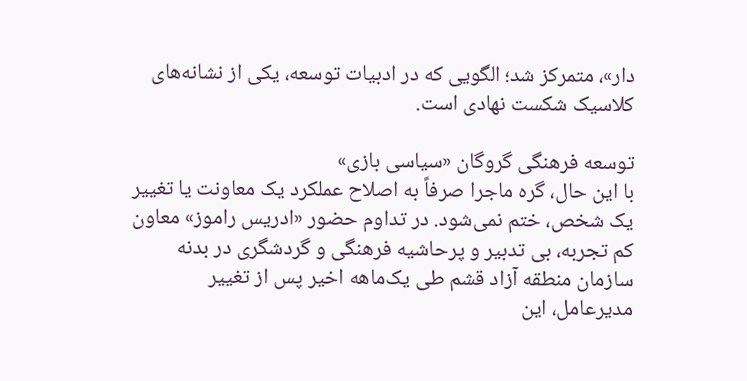دار»، متمرکز شد؛ الگویی که در ادبیات توسعه، یکی از نشانه‌های کلاسیک شکست نهادی است.

توسعه فرهنگی گروگان «سیاسی بازی»
با این حال، گره ماجرا صرفاً به اصلاح عملکرد یک معاونت یا تغییر یک شخص، ختم نمی‌شود. در تداوم حضور «ادریس راموز» معاون کم تجربه، بی تدبیر و پرحاشیه فرهنگی و گردشگری در بدنه سازمان منطقه آزاد قشم طی یک‌ماهه اخیر پس از تغییر مدیرعامل، این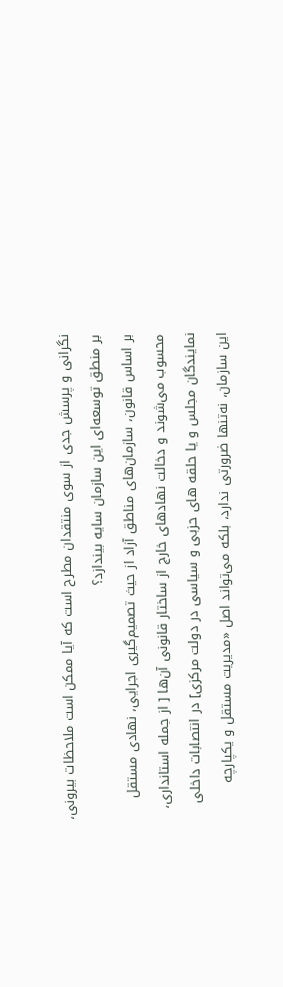نگرانی و پرسش جدی از سوی منتقدان مطرح است که آیا ممکن است ملاحظات بیرونی، بر منطق توسعه‌ای این سازمان سایه بیندازد؟
بر اساس قانون، سازمان‌های مناطق آزاد از حیث تصمیم‌گیری اجرایی، نهادی مستقل محسوب می‌شوند و دخالت نهادهای خارج از ساختار قانونی آن‌ها [ از جمله استانداری‌، نمایندگان مجلس و یا حلقه های حزبی و سیاسی در دولت مرکزی] در انتصابات داخلی این سازمان، نه‌تنها ضرورتی ندارد، بلکه می‌تواند اصل «مدیریت مستقل و یکپارچه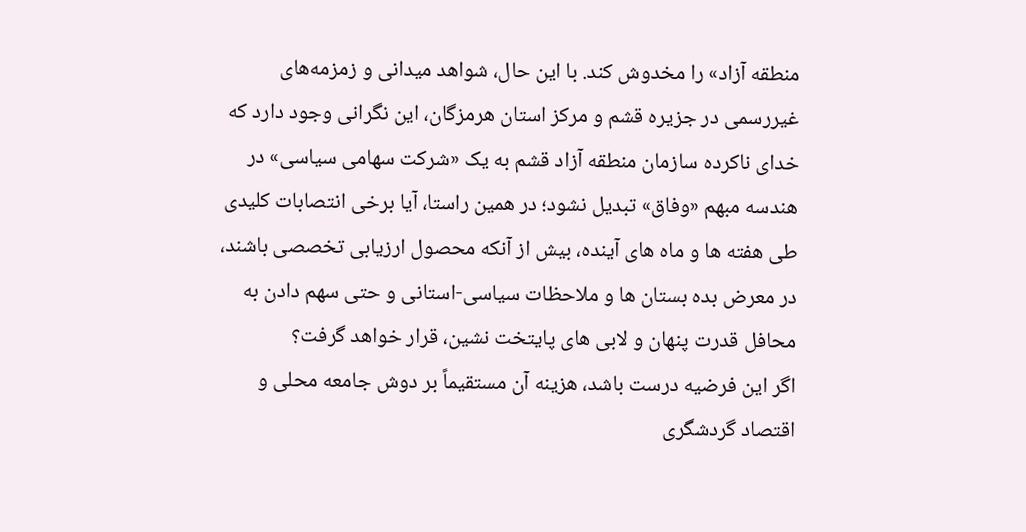منطقه آزاد» را مخدوش کند. با این حال، شواهد میدانی و زمزمه‌های غیررسمی در جزیره قشم و مرکز استان هرمزگان، این نگرانی وجود دارد که خدای ناکرده سازمان منطقه آزاد قشم به یک «شرکت سهامی سیاسی» در هندسه مبهم «وفاق» تبدیل نشود؛ در همین راستا، آیا برخی انتصابات کلیدی طی هفته ها و ماه های آینده، بیش از آنکه محصول ارزیابی تخصصی باشند، در معرض بده بستان ها و ملاحظات سیاسی-استانی و حتی سهم دادن به محافل قدرت پنهان و لابی های پایتخت نشین، قرار خواهد گرفت؟
اگر این فرضیه درست باشد، هزینه آن مستقیماً بر دوش جامعه محلی و اقتصاد گردشگری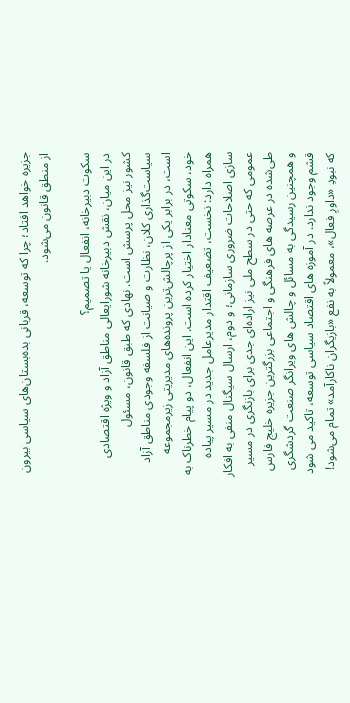جزیره خواهد افتاد؛ چرا که توسعه، قربانی بده‌بستان‌های سیاسی بیرون از منطق قانون می‌شود.

سکوت دبیرخانه، انفعال یا تصمیم؟
در این میان، نقش دبیرخانه شورایعالی مناطق آزاد و ویژه اقتصادی کشور نیز محل پرسش است. نهادی که طبق قانون، مسئول سیاست‌گذاری کلان، نظارت و صیانت از فلسفه وجودی مناطق آزاد است، در برابر یکی از پرچالش‌ترین پرونده‌های مدیریتی زیرمجموعه خود، سکوتی معنادار اختیار کرده است. این انفعال، دو پیام خطرناک به همراه دارد: نخست، تضعیف اقتدار مدیرعامل جدید در مسیر پیاده سازی اصلاحات ضروری سازمانی؛ و دوم، ارسال سیگنال منفی به افکار عمومی که حتی در سطح ملی نیز اراده‌ای جدی برای بازنگری در مسیر طی‌شده در عرصه های فرهنگی و اجتماعی بزرگترین جزیره خلیج فارس و همچنین رسیدگی به مسائل و چالش های ویرانگر صنعت گردشگری قشم وجود ندارد. در آموزه های اقتصاد سیاسی توسعه، تاکید می شود که نبودِ «داورِ فعال»، معمولاً به نفع «بازیگران ناکارآمد» تمام می‌شود!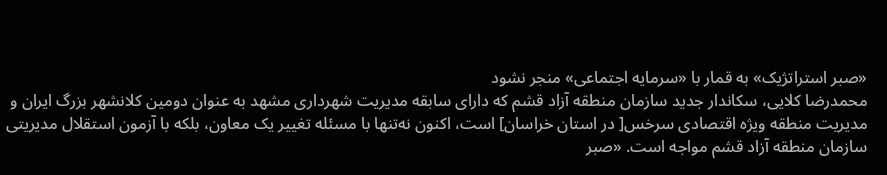«صبر استراتژیک» به قمار با «سرمایه اجتماعی» منجر نشود
محمدرضا کلایی، سکاندار جدید سازمان منطقه آزاد قشم که دارای سابقه مدیریت شهرداری مشهد به عنوان دومین کلانشهر بزرگ ایران و مدیریت منطقه ویژه اقتصادی سرخس[ در استان خراسان] است، اکنون نه‌تنها با مسئله تغییر یک معاون، بلکه با آزمون استقلال مدیریتی سازمان منطقه آزاد قشم مواجه است. «صبر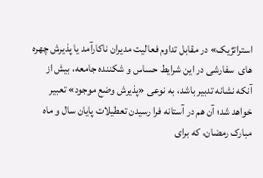استراتژیک» در مقابل تداوم فعالیت مدیران ناکارآمد یا پذیرش چهره های  سفارشی در این شرایط حساس و شکننده جامعه، بیش از آنکه نشانه تدبیر باشد، به نوعی «پذیرش وضع موجود» تعبیر خواهد شد؛ آن هم در آستانه فرا رسیدن تعطیلات پایان سال و ماه مبارک رمضان، که برای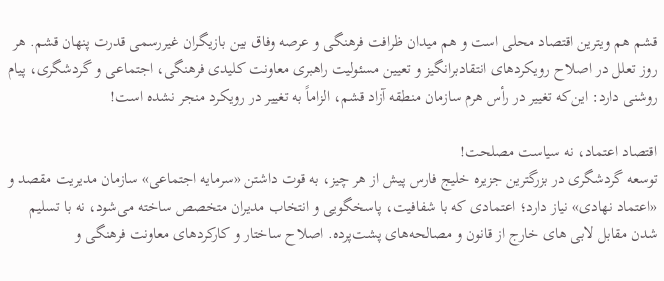قشم هم ویترین اقتصاد محلی است و هم میدان ظرافت فرهنگی و عرصه وفاق بین بازیگران غیررسمی قدرت پنهان قشم. هر روز تعلل در اصلاح رویکردهای انتقادبرانگیز و تعیین مسئولیت راهبری معاونت کلیدی فرهنگی، اجتماعی و گردشگری، پیام روشنی دارد: این‌که تغییر در رأس هرم سازمان منطقه آزاد قشم، الزاماً به تغییر در رویکرد منجر نشده است!

اقتصاد اعتماد، نه سیاست مصلحت!
توسعه گردشگری در بزرگترین جزیره خلیج فارس پیش از هر چیز، به قوت داشتن «سرمایه اجتماعی» سازمان مدیریت مقصد و «اعتماد نهادی» نیاز دارد؛ اعتمادی که با شفافیت، پاسخگویی و انتخاب مدیران متخصص ساخته می‌شود، نه با تسلیم شدن مقابل لابی های خارج از قانون و مصالحه‌های پشت‌پرده. اصلاح ساختار و کارکردهای معاونت فرهنگی و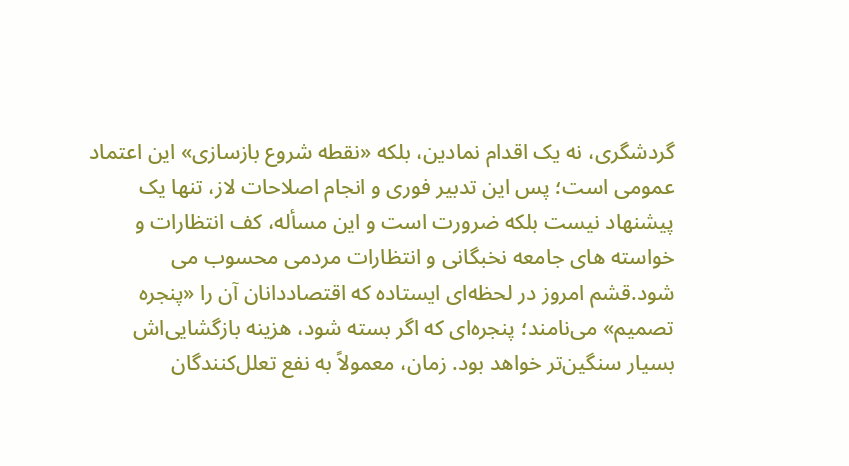گردشگری، نه یک اقدام نمادین، بلکه «نقطه شروع بازسازی» این اعتماد عمومی است؛ پس این تدبیر فوری و انجام اصلاحات لاز، تنها یک پیشنهاد نیست بلکه ضرورت است و این مسأله، کف انتظارات و خواسته های جامعه نخبگانی و انتظارات مردمی محسوب می شود.قشم امروز در لحظه‌ای ایستاده که اقتصاددانان آن را «پنجره تصمیم» می‌نامند؛ پنجره‌ای که اگر بسته شود، هزینه بازگشایی‌اش بسیار سنگین‌تر خواهد بود. زمان، معمولاً به نفع تعلل‌کنندگان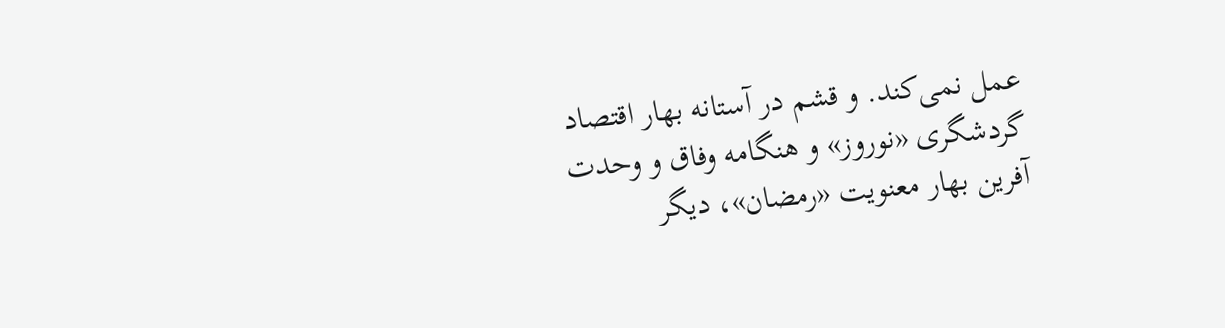عمل نمی‌کند. و قشم در آستانه بهار اقتصاد گردشگری «نوروز» و هنگامه وفاق و وحدت آفرین بهار معنویت «رمضان»، دیگر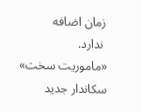زمان اضافه
 ندارد.
«ماموریت سخت» سکاندار جدید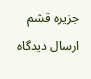جزیره قشم
ارسال دیدگاه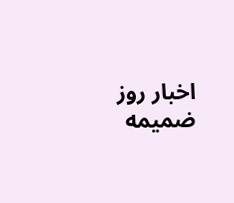اخبار روز
ضمیمه